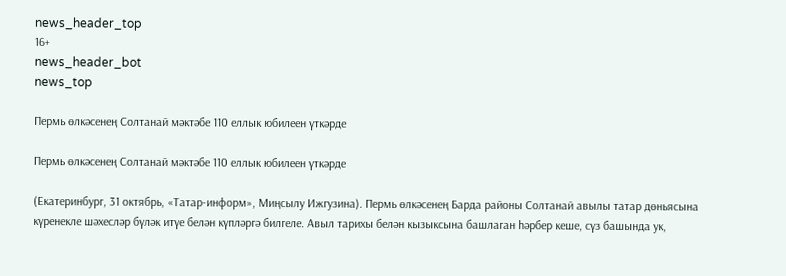news_header_top
16+
news_header_bot
news_top

Пермь өлкәсенең Солтанай мәктәбе 110 еллык юбилеен үткәрде

Пермь өлкәсенең Солтанай мәктәбе 110 еллык юбилеен үткәрде

(Екатеринбург, 31 октябрь, «Татар-информ», Миңсылу Ижгузина). Пермь өлкәсенең Барда районы Солтанай авылы татар дөньясына күренекле шәхесләр бүләк итүе белән күпләргә билгеле. Авыл тарихы белән кызыксына башлаган һәрбер кеше, сүз башында ук,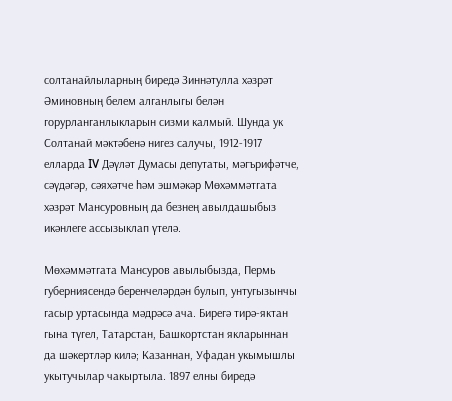солтанайлыларның биредә Зиннәтулла хәзрәт Әминовның белем алганлыгы белән горурланганлыкларын сизми калмый. Шунда ук Солтанай мәктәбенә нигез салучы, 1912-1917 елларда IV Дәүләт Думасы депутаты, мәгърифәтче, сәүдәгәр, сәяхәтче һәм эшмәкәр Мөхәммәтгата хәзрәт Мансуровның да безнең авылдашыбыз икәнлеге ассызыклап үтелә.

Мөхәммәтгата Мансуров авылыбызда, Пермь губерниясендә беренчеләрдән булып, унтугызынчы гасыр уртасында мәдрәсә ача. Бирегә тирә-яктан гына түгел, Татарстан, Башкортстан якларыннан да шәкертләр килә; Казаннан, Уфадан укымышлы укытучылар чакыртыла. 1897 елны биредә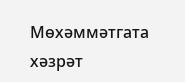Мөхәммәтгата хәзрәт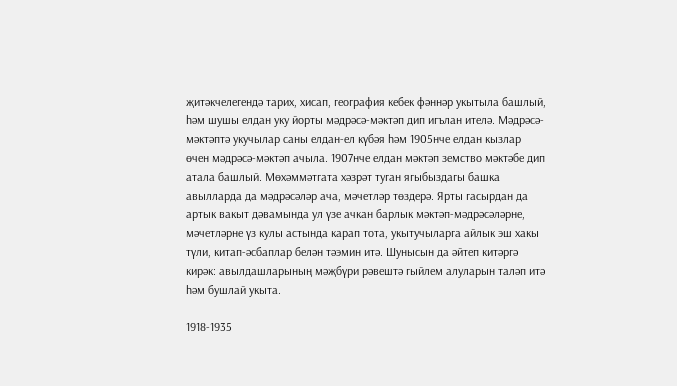җитәкчелегендә тарих, хисап, география кебек фәннәр укытыла башлый, һәм шушы елдан уку йорты мәдрәсә-мәктәп дип игълан ителә. Мәдрәсә-мәктәптә укучылар саны елдан-ел күбәя һәм 1905нче елдан кызлар өчен мәдрәсә-мәктәп ачыла. 1907нче елдан мәктәп земство мәктәбе дип атала башлый. Мөхәммәтгата хәзрәт туган ягыбыздагы башка авылларда да мәдрәсәләр ача, мәчетләр төздерә. Ярты гасырдан да артык вакыт дәвамында ул үзе ачкан барлык мәктәп-мәдрәсәләрне, мәчетләрне үз кулы астында карап тота, укытучыларга айлык эш хакы түли, китап-әсбаплар белән тәэмин итә. Шунысын да әйтеп китәргә кирәк: авылдашларының мәҗбүри рәвештә гыйлем алуларын таләп итә һәм бушлай укыта.

1918-1935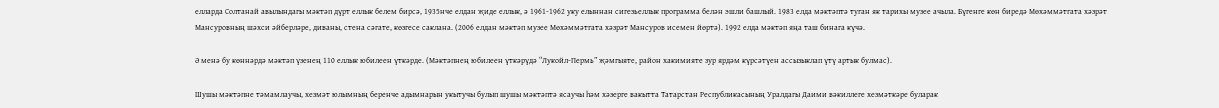елларда Солтанай авылындагы мәктәп дүрт еллык белем бирсә, 1935нче елдан җиде еллык, ә 1961-1962 уку елыннан сигезьеллык программа белән эшли башлый. 1983 елда мәктәптә туган як тарихы музее ачыла. Бүгенге көн биредә Мөхәммәтгата хәзрәт Мансуровның шәхси әйберләре, диваны, стена сәгате, көзгесе саклана. (2006 елдан мәктәп музее Мөхәммәтгата хәзрәт Мансуров исемен йөртә). 1992 елда мәктәп яңа таш бинага күчә.

Ә менә бу көннәрдә мәктәп үзенең 110 еллык юбилеен үткәрде. (Мәктәпнең юбилеен үткәрүдә “Лукойл-Пермь” җәмгыяте, район хакимияте зур ярдәм күрсәтүен ассызыклап үтү артык булмас).

Шушы мәктәпне тәмамлаучы, хезмәт юлымның беренче адымнарын укытучы булып шушы мәктәптә ясаучы һәм хәзерге вакытта Татарстан Республикасының Уралдагы Даими вәкиллеге хезмәткәре буларак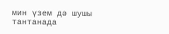мин үзем дә шушы тантанада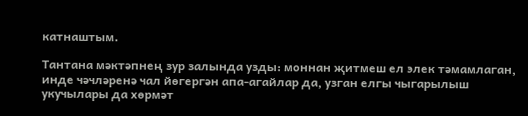катнаштым.

Тантана мәктәпнең зур залында узды: моннан җитмеш ел элек тәмамлаган, инде чәчләренә чал йөгергән апа-агайлар да, узган елгы чыгарылыш укучылары да хөрмәт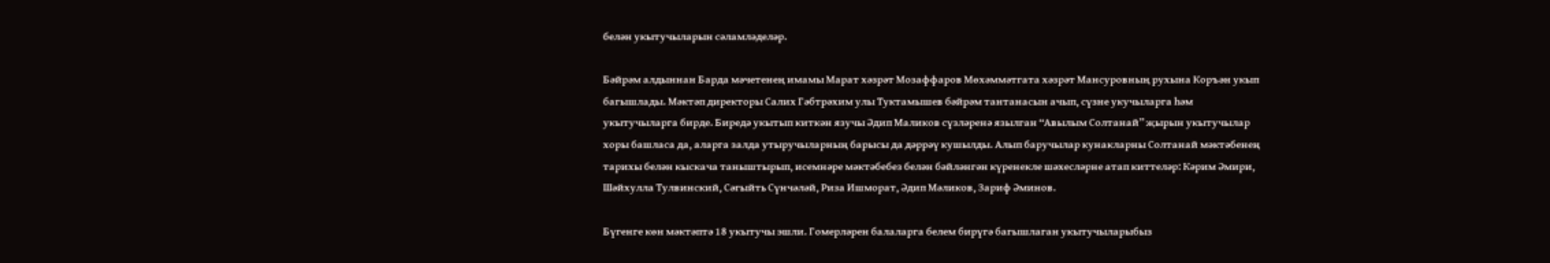белән укытучыларын сәламләделәр.

Бәйрәм алдыннан Барда мәчетенең имамы Марат хәзрәт Мозаффаров Мөхәммәтгата хәзрәт Мансуровның рухына Коръән укып багышлады. Мәктәп директоры Салих Гәбтрәхим улы Туктамышев бәйрәм тантанасын ачып, сүзне укучыларга һәм укытучыларга бирде. Биредә укытып киткән язучы Әдип Маликов сүзләренә язылган “Авылым Солтанай” җырын укытучылар хоры башласа да, аларга залда утыручыларның барысы да дәррәү кушылды. Алып баручылар кунакларны Солтанай мәктәбенең тарихы белән кыскача таныштырып, исемнәре мәктәбебез белән бәйләнгән күренекле шәхесләрне атап киттеләр: Кәрим Әмири, Шәйхулла Тулвинский, Сәгыйть Сүнчәләй, Риза Ишморат, Әдип Мәликов, Зариф Әминов.

Бүгенге көн мәктәптә 18 укытучы эшли. Гомерләрен балаларга белем бирүгә багышлаган укытучыларыбыз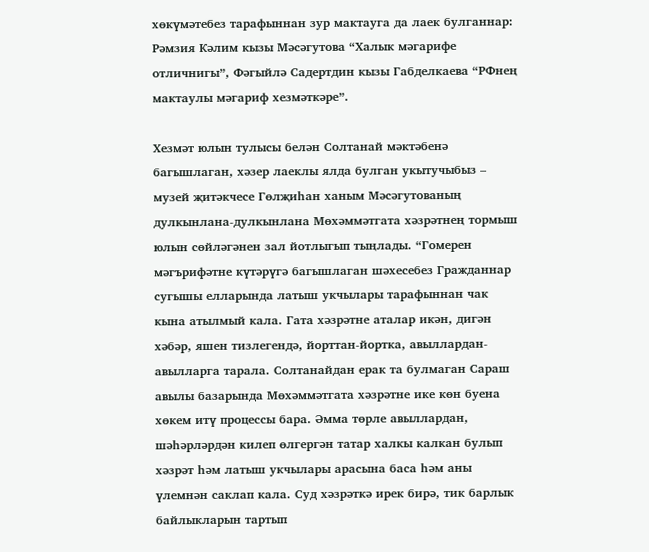хөкүмәтебез тарафыннан зур мактауга да лаек булганнар: Рәмзия Кәлим кызы Мәсәгутова “Халык мәгарифе отличнигы”, Фәгыйлә Садертдин кызы Габделкаева “РФнең мактаулы мәгариф хезмәткәре”.

Хезмәт юлын тулысы белән Солтанай мәктәбенә багышлаган, хәзер лаеклы ялда булган укытучыбыз – музей җитәкчесе Гөлҗиһан ханым Мәсәгутованың дулкынлана-дулкынлана Мөхәммәтгата хәзрәтнең тормыш юлын сөйләгәнен зал йотлыгып тыңлады. “Гомерен мәгърифәтне күтәрүгә багышлаган шәхесебез Гражданнар сугышы елларында латыш укчылары тарафыннан чак кына атылмый кала. Гата хәзрәтне аталар икән, дигән хәбәр, яшен тизлегендә, йорттан-йортка, авыллардан-авылларга тарала. Солтанайдан ерак та булмаган Сараш авылы базарында Мөхәммәтгата хәзрәтне ике көн буена хөкем итү процессы бара. Әмма төрле авыллардан, шәһәрләрдән килеп өлгергән татар халкы калкан булып хәзрәт һәм латыш укчылары арасына баса һәм аны үлемнән саклап кала. Суд хәзрәткә ирек бирә, тик барлык байлыкларын тартып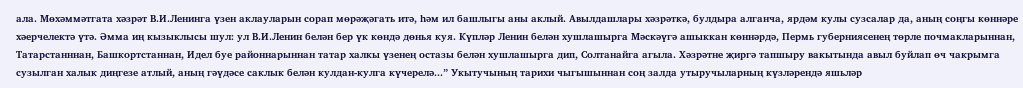ала. Мөхәммәтгата хәзрәт В.И.Ленинга үзен аклауларын сорап мөрәҗәгать итә, һәм ил башлыгы аны аклый. Авылдашлары хәзрәткә, булдыра алганча, ярдәм кулы сузсалар да, аның соңгы көннәре хәерчелектә үтә. Әмма иң кызыклысы шул: ул В.И.Ленин белән бер үк көндә дөнья куя. Күпләр Ленин белән хушлашырга Мәскәүгә ашыккан көннәрдә, Пермь губерниясенең төрле почмакларыннан, Татарстанннан, Башкортстаннан, Идел буе районнарыннан татар халкы үзенең остазы белән хушлашырга дип, Солтанайга агыла. Хәзрәтне җиргә тапшыру вакытында авыл буйлап өч чакрымга сузылган халык диңгезе атлый, аның гәүдәсе саклык белән кулдан-кулга күчерелә...” Укытучының тарихи чыгышыннан соң залда утыручыларның күзләрендә яшьләр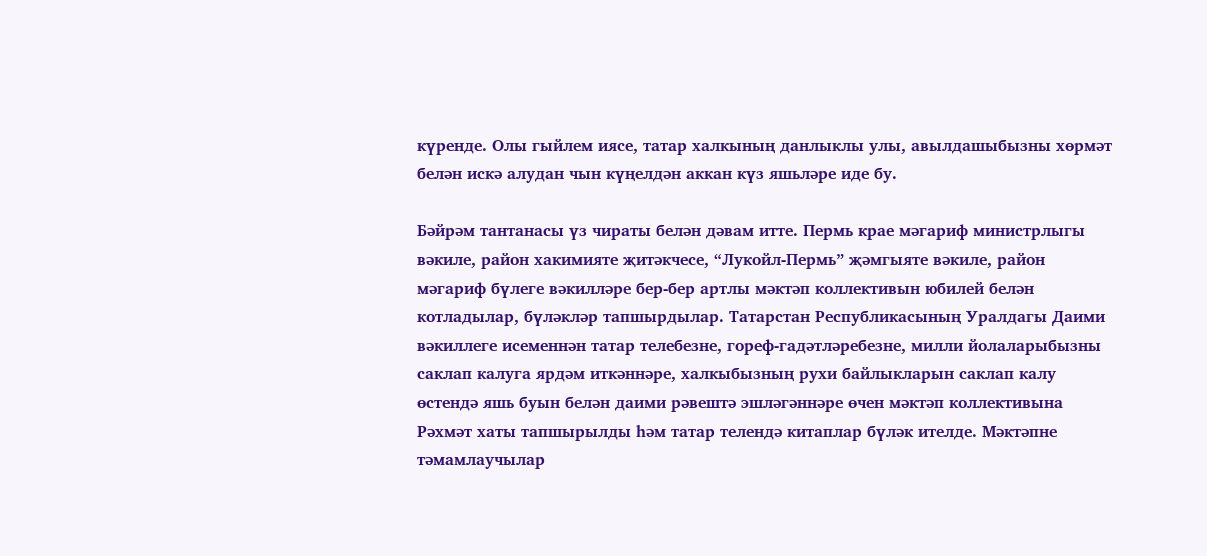күренде. Олы гыйлем иясе, татар халкының данлыклы улы, авылдашыбызны хөрмәт белән искә алудан чын күңелдән аккан күз яшьләре иде бу.

Бәйрәм тантанасы үз чираты белән дәвам итте. Пермь крае мәгариф министрлыгы вәкиле, район хакимияте җитәкчесе, “Лукойл-Пермь” җәмгыяте вәкиле, район мәгариф бүлеге вәкилләре бер-бер артлы мәктәп коллективын юбилей белән котладылар, бүләкләр тапшырдылар. Татарстан Республикасының Уралдагы Даими вәкиллеге исеменнән татар телебезне, гореф-гадәтләребезне, милли йолаларыбызны саклап калуга ярдәм иткәннәре, халкыбызның рухи байлыкларын саклап калу өстендә яшь буын белән даими рәвештә эшләгәннәре өчен мәктәп коллективына Рәхмәт хаты тапшырылды һәм татар телендә китаплар бүләк ителде. Мәктәпне тәмамлаучылар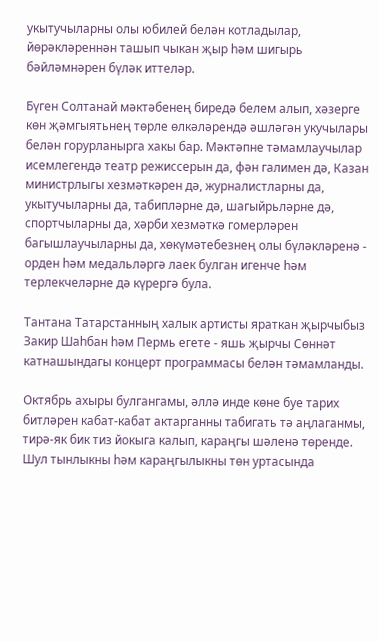укытучыларны олы юбилей белән котладылар, йөрәкләреннән ташып чыкан җыр һәм шигырь бәйләмнәрен бүләк иттеләр.

Бүген Солтанай мәктәбенең биредә белем алып, хәзерге көн җәмгыятьнең төрле өлкәләрендә әшләгән укучылары белән горурланырга хакы бар. Мәктәпне тәмамлаучылар исемлегендә театр режиссерын да, фән галимен дә, Казан министрлыгы хезмәткәрен дә, журналистларны да, укытучыларны да, табипләрне дә, шагыйрьләрне дә, спортчыларны да, хәрби хезмәткә гомерләрен багышлаучыларны да, хөкүмәтебезнең олы бүләкләренә - орден һәм медальләргә лаек булган игенче һәм терлекчеләрне дә күрергә була.

Тантана Татарстанның халык артисты яраткан җырчыбыз Закир Шаһбан һәм Пермь егете - яшь җырчы Сөннәт катнашындагы концерт программасы белән тәмамланды.

Октябрь ахыры булгангамы, әллә инде көне буе тарих битләрен кабат-кабат актарганны табигать тә аңлаганмы, тирә-як бик тиз йокыга калып, караңгы шәленә төренде. Шул тынлыкны һәм караңгылыкны төн уртасында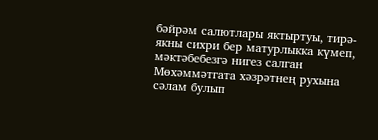бәйрәм салютлары яктыртуы, тирә-якны сихри бер матурлыкка күмеп, мәктәбебезгә нигез салган Мөхәммәтгата хәзрәтнең рухына сәлам булып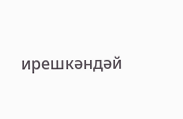ирешкәндәй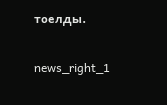тоелды.

news_right_1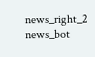news_right_2
news_bot